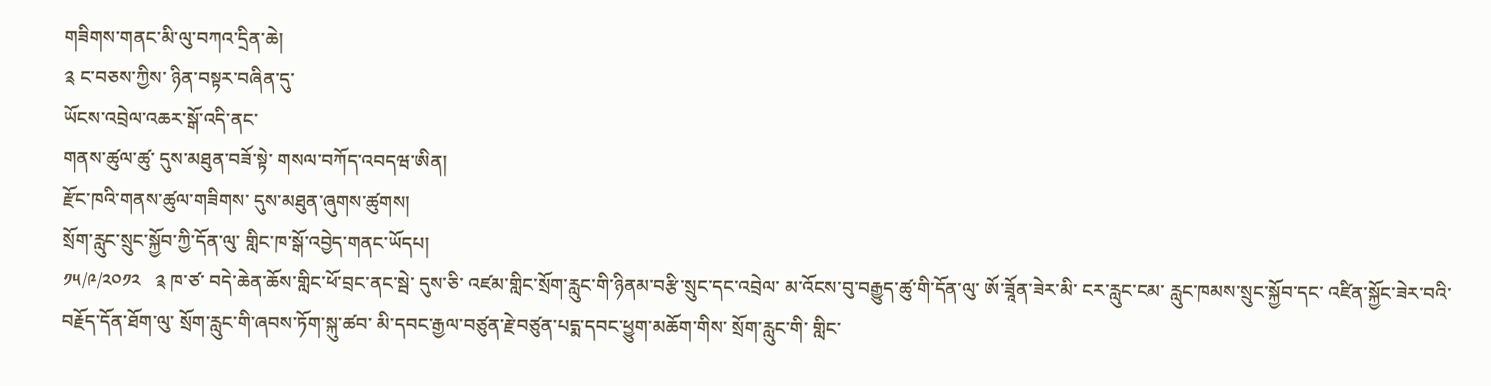གཟིགས་གནང་མི་ལུ་བཀའ་དྲིན་ཆེ།
༉ ང་བཅས་ཀྱིས་ ཉིན་བསྟར་བཞིན་དུ་
ཡོངས་འབྲེལ་འཆར་སྒོ་འདི་ནང་
གནས་ཚུལ་ཚུ་ དུས་མཐུན་བཟོ་སྟེ་ གསལ་བཀོད་འབདཝ་ཨིན།
རྫོང་ཁའི་གནས་ཚུལ་གཟིགས་ དུས་མཐུན་ཞུགས་ཚུགས།
སྲོག་རླུང་སྲུང་སྐྱོབ་ཀྱི་དོན་ལུ་ གླིང་ཁ་སྒོ་འབྱེད་གནང་ཡོདཔ།
༡༥/༩/༢༠༡༢   ༉ ཁ་ཙ་ བདེ་ཆེན་ཆོས་གླིང་ཕོ་བྲང་ནང་སྦེ་ དུས་ཅི་ འཛམ་གླིང་སྲོག་རླུང་གི་ཉིནམ་བརྩི་སྲུང་དང་འབྲེལ་ མ་འོངས་བུ་བརྒྱུད་ཚུ་གི་དོན་ལུ་ ཨོ་ཟཱོན་ཟེར་མི་ ངར་རླུང་ངམ་ རླུང་ཁམས་སྲུང་སྐྱོབ་དང་ འཛིན་སྐྱོང་ཟེར་བའི་ བརྗོད་དོན་ཐོག་ལུ་ སྲོག་རླུང་གི་ཞབས་ཏོག་སྐུ་ཚབ་ མི་དབང་རྒྱལ་བཙུན་རྗེ་བཙུན་པདྨ་དབང་ཕྱུག་མཆོག་གིས་ སྲོག་རླུང་གི་ གླིང་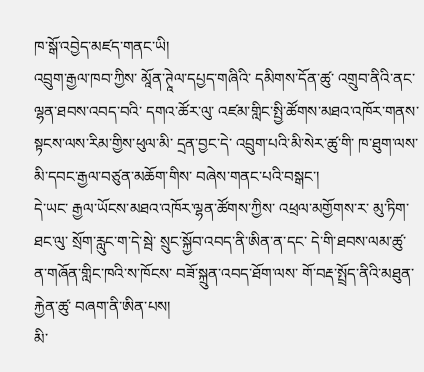ཁ་སྒོ་འབྱེད་མཛད་གནང་ཡི།
འབྲུག་རྒྱལ་ཁབ་ཀྱིས་ མཱོན་ཊཱེལ་དཔྱད་གཞིའི་ དམིགས་དོན་ཚུ་ འགྲུབ་ནིའི་ནང་ ལྷན་ཐབས་འབད་བའི་ དགའ་ཚོར་ལུ་ འཛམ་གླིང་སྤྱི་ཚོགས་མཐའ་འཁོར་གནས་སྟངས་ལས་རིམ་གྱིས་ཕུལ་མི་ དྲན་བྱང་དེ་ འབྲུག་པའི་མི་སེར་ཚུ་གི་ ཁ་ཐུག་ལས་ མི་དབང་རྒྱལ་བཙུན་མཆོག་གིས་ བཞེས་གནང་པའི་བསྒང་།
དེ་ཡང་ རྒྱལ་ཡོངས་མཐའ་འཁོར་ལྷན་ཚོགས་ཀྱིས་ འཕྲལ་མགྱོགས་ར་ མུ་ཏིག་ཐང་ལུ་ སྲོག་རླུང་ག་དེ་སྦེ་ སྲུང་སྐྱོབ་འབད་ནི་ཨིན་ན་དང་ དེ་གི་ཐབས་ལམ་ཚུ་ ན་གཞོན་གླིང་ཁའི་ས་ཁོངས་ བཟོ་སྐྲུན་འབད་ཐོག་ལས་ གོ་བརྡ་སྤྲོད་ནིའི་མཐུན་རྐྱེན་ཚུ་ བཞག་ནི་ཨིན་པས།
མི་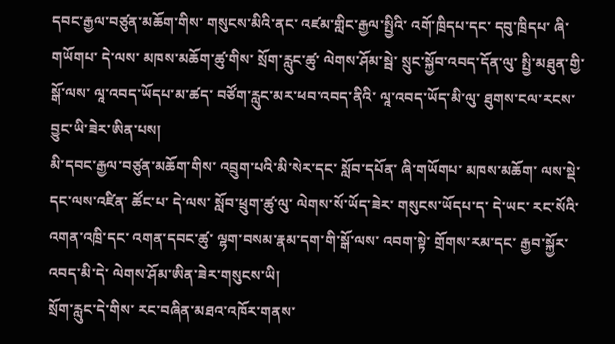དབང་རྒྱལ་བཙུན་མཆོག་གིས་ གསུངས་མིའི་ནང་ འཛམ་གླིང་རྒྱལ་སྤྱིའི་ འགོ་ཁྲིདཔ་དང་ དབུ་ཁྲིདཔ་ ཞི་གཡོགཔ་ དེ་ལས་ མཁས་མཆོག་ཚུ་གིས་ སྲོག་རླུང་ཚུ་ ལེགས་ཤོམ་སྦེ་ སྲུང་སྐྱོབ་འབད་དོན་ལུ་ སྤྱི་མཐུན་གྱི་སྒོ་ལས་ ལཱ་འབད་ཡོདཔ་མ་ཚད་ བཙོག་རླུང་མར་ཕབ་འབད་ནིའི་ ལཱ་འབད་ཡོད་མི་ལུ་ ཐུགས་ངལ་རངས་བྱུང་ཡི་ཟེར་ཨིན་པས།
མི་དབང་རྒྱལ་བཙུན་མཆོག་གིས་ འབྲུག་པའི་མི་སེར་དང་ སློབ་དཔོན་ ཞི་གཡོགཔ་ མཁས་མཆོག་ ལས་སྡེ་དང་ལས་འཛིན་ ཚོང་པ་ དེ་ལས་ སློབ་ཕྲུག་ཚུ་ལུ་ ལེགས་སོ་ཡོད་ཟེར་ གསུངས་ཡོདཔ་ད་ དེ་ཡང་ རང་སོའི་འགན་འཁྲི་དང་ འགན་དབང་ཚུ་ ལྷག་བསམ་རྣམ་དག་གི་སྒོ་ལས་ འབག་སྟེ་ གྲོགས་རམ་དང་ རྒྱབ་སྐྱོར་འབད་མི་དེ་ ལེགས་ཤོམ་ཨིན་ཟེར་གསུངས་ཡི།
སྲོག་རླུང་དེ་གིས་ རང་བཞིན་མཐའ་འཁོར་གནས་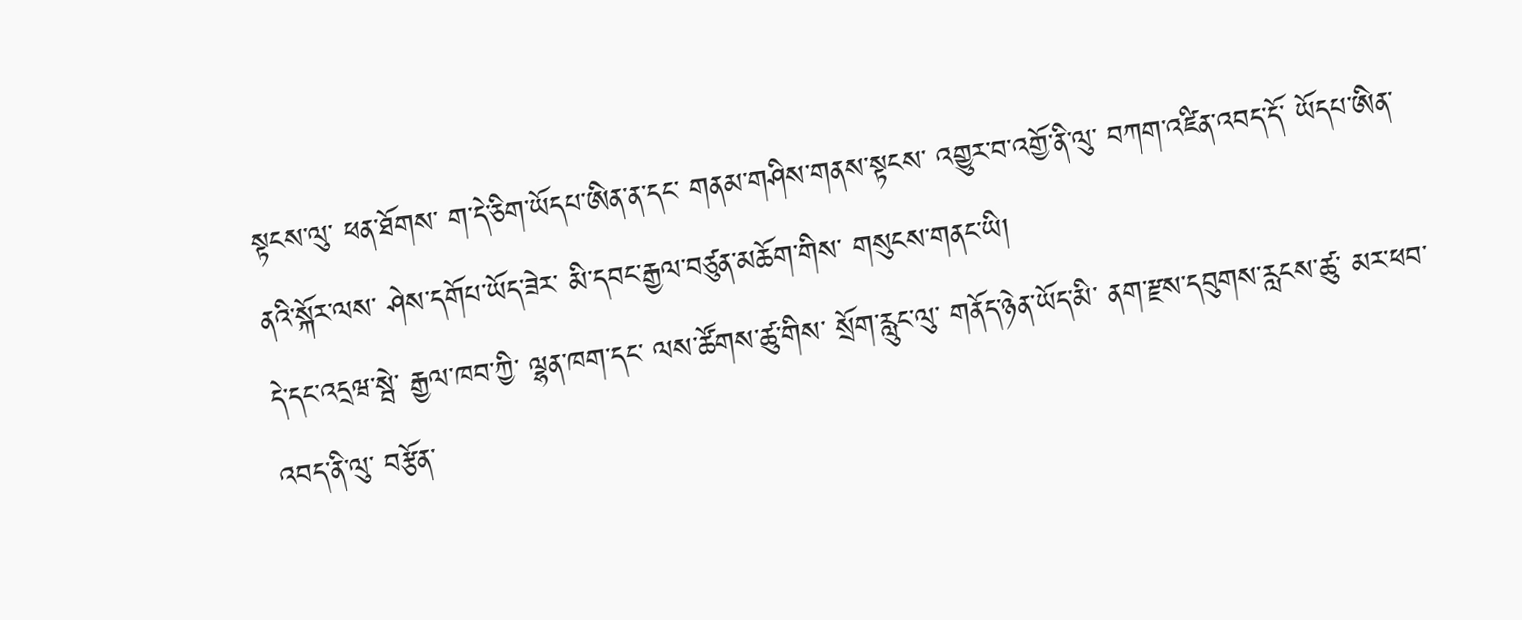སྟངས་ལུ་ ཕན་ཐོགས་ ག་དེ་ཅིག་ཡོདཔ་ཨིན་ན་དང་ གནམ་གཤིས་གནས་སྟངས་ འགྱུར་བ་འགྱོ་ནི་ལུ་ བཀག་འཛིན་འབད་དོ་ ཡོདཔ་ཨིན་ནའི་སྐོར་ལས་ ཤེས་དགོཔ་ཡོད་ཟེར་ མི་དབང་རྒྱལ་བཙུན་མཆོག་གིས་ གསུངས་གནང་ཡི།
དེ་དང་འདྲཝ་སྦེ་ རྒྱལ་ཁབ་ཀྱི་ ལྷན་ཁག་དང་ ལས་ཚོགས་ཚུ་གིས་ སྲོག་རླུང་ལུ་ གནོད་ཉེན་ཡོད་མི་ ནག་རྫས་དབུགས་རླངས་ཚུ་ མར་ཕབ་འབད་ནི་ལུ་ བརྩོན་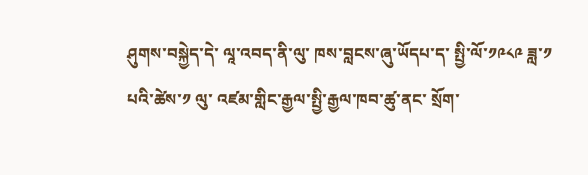ཤུགས་བསྐྱེད་དེ་ ལཱ་འབད་ནི་ལུ་ ཁས་བླངས་ཞུ་ཡོདཔ་ད་ སྤྱི་ལོ་༡༩༨༩ ཟླ་༡ པའི་ཚེས་༡ ལུ་ འཛམ་གླིང་རྒྱལ་སྤྱི་རྒྱལ་ཁབ་ཚུ་ནང་ སྲོག་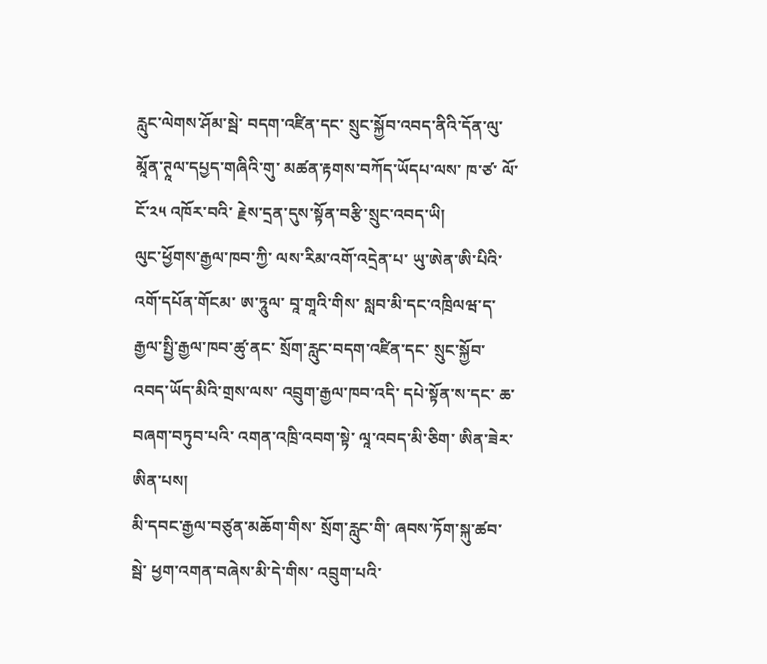རླུང་ལེགས་ཤོམ་སྦེ་ བདག་འཛིན་དང་ སྲུང་སྐྱོབ་འབད་ནིའི་དོན་ལུ་ མཱོན་ཊཱལ་དཔྱད་གཞིའི་གུ་ མཚན་རྟགས་བཀོད་ཡོདཔ་ལས་ ཁ་ཙ་ ལོ་ངོ་༢༥ འཁོར་བའི་ རྗེས་དྲན་དུས་སྟོན་བརྩི་སྲུང་འབད་ཡི།
ལུང་ཕྱོགས་རྒྱལ་ཁབ་ཀྱི་ ལས་རིམ་འགོ་འདྲེན་པ་ ཡུ་ཨེན་ཨི་པིའི་འགོ་དཔོན་གོངམ་ ཨ་ཏཱུལ་ བཱ་གཱའི་གིས་ སླབ་མི་དང་འཁྲིལཝ་ད་ རྒྱལ་སྤྱི་རྒྱལ་ཁབ་ཚུ་ནང་ སྲོག་རླུང་བདག་འཛིན་དང་ སྲུང་སྐྱོབ་འབད་ཡོད་མིའི་གྲས་ལས་ འབྲུག་རྒྱལ་ཁབ་འདི་ དཔེ་སྟོན་ས་དང་ ཆ་བཞག་བཏུབ་པའི་ འགན་འཁྲི་འབག་སྟེ་ ལཱ་འབད་མི་ཅིག་ ཨིན་ཟེར་ཨིན་པས།
མི་དབང་རྒྱལ་བཙུན་མཆོག་གིས་ སྲོག་རླུང་གི་ ཞབས་ཏོག་སྐུ་ཚབ་སྦེ་ ཕྱག་འགན་བཞེས་མི་དེ་གིས་ འབྲུག་པའི་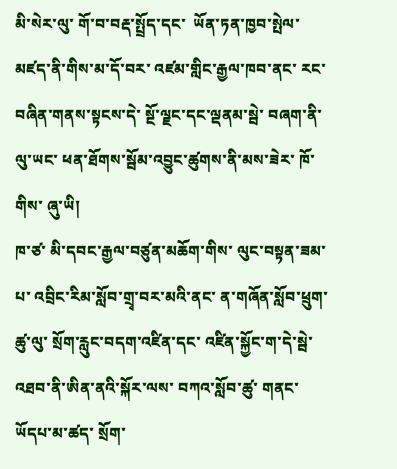མི་སེར་ལུ་ གོ་བ་བརྡ་སྤྲོད་དང་  ཡོན་ཏན་ཁྱབ་སྤེལ་ མཛད་ནི་གིས་མ་དོ་བར་ འཛམ་གླིང་རྒྱལ་ཁབ་ནང་ རང་བཞིན་གནས་སྟངས་དེ་ སྔོ་ལྗང་དང་ལྡནམ་སྦེ་ བཞག་ནི་ལུ་ཡང་ ཕན་ཐོགས་སྦོམ་འབྱུང་ཚུགས་ནི་མས་ཟེར་ ཁོ་གིས་ ཞུ་ཡི།
ཁ་ཙ་ མི་དབང་རྒྱལ་བཙུན་མཆོག་གིས་ ལུང་བསྟན་ཟམ་པ་ འབྲིང་རིམ་སློབ་གྲྭ་བར་མའི་ནང་ ན་གཞོན་སློབ་ཕྲུག་ཚུ་ལུ་ སྲོག་རླུང་བདག་འཛིན་དང་ འཛིན་སྐྱོང་ག་དེ་སྦེ་ འཐབ་ནི་ཨིན་ནའི་སྐོར་ལས་ བཀའ་སློབ་ཚུ་ གནང་ཡོདཔ་མ་ཚད་ སྲོག་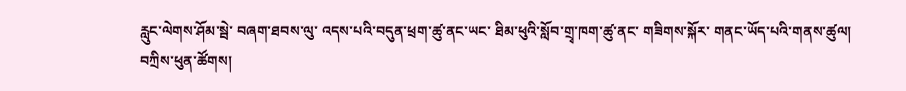རླུང་ལེགས་ཤོམ་སྦེ་ བཞག་ཐབས་ལུ་ འདས་པའི་བདུན་ཕྲག་ཚུ་ནང་ཡང་ ཐིམ་ཕུའི་སློབ་གྲྭ་ཁག་ཚུ་ནང་ གཟིགས་སྐོར་ གནང་ཡོད་པའི་གནས་ཚུལ།
བཀྲིས་ཕུན་ཚོགས།